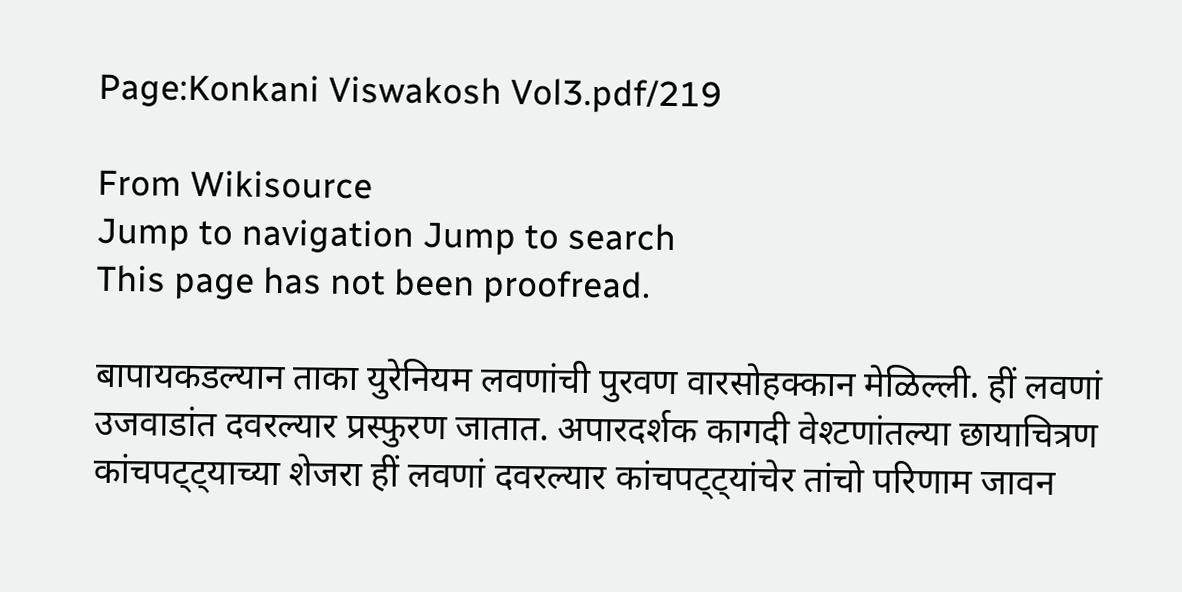Page:Konkani Viswakosh Vol3.pdf/219

From Wikisource
Jump to navigation Jump to search
This page has not been proofread.

बापायकडल्यान ताका युरेनियम लवणांची पुरवण वारसोहक्कान मेळिल्ली. हीं लवणां उजवाडांत दवरल्यार प्रस्फुरण जातात. अपारदर्शक कागदी वेश्टणांतल्या छायाचित्रण कांचपट्ट्याच्या शेजरा हीं लवणां दवरल्यार कांचपट्ट्यांचेर तांचो परिणाम जावन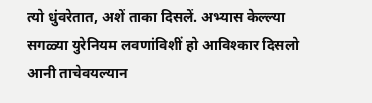त्यो धुंवरेतात, अशें ताका दिसलें. अभ्यास केल्ल्या सगळ्या युरेनियम लवणांविशीं हो आविश्कार दिसलो आनी ताचेवयल्यान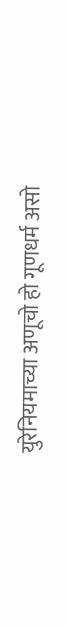युरेनियमाच्या अणूचो हो गूणधर्म असो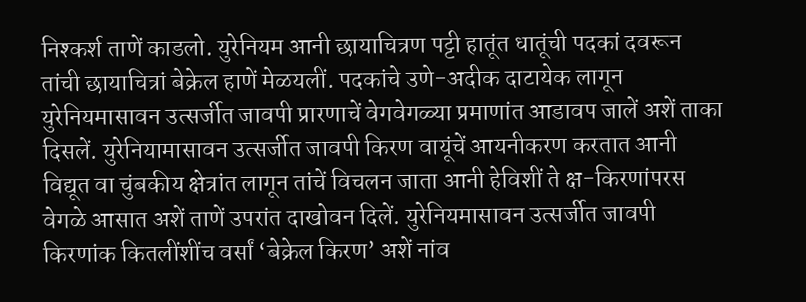निश्कर्श ताणें काडलो. युरेनियम आनी छायाचित्रण पट्टी हातूंत धातूंची पदकां दवरून तांची छायाचित्रां बेक्रेल हाणें मेळयलीं. पदकांचे उणे-अदीक दाटायेक लागून युरेनियमासावन उत्सर्जीत जावपी प्रारणाचें वेगवेगळ्या प्रमाणांत आडावप जालें अशें ताका दिसलें. युरेनियामासावन उत्सर्जीत जावपी किरण वायूंचें आयनीकरण करतात आनी विद्यूत वा चुंबकीय क्षेत्रांत लागून तांचें विचलन जाता आनी हेविशीं ते क्ष-किरणांपरस वेगळे आसात अशें ताणें उपरांत दाखोवन दिलें. युरेनियमासावन उत्सर्जीत जावपी किरणांक कितलींशींच वर्सां ‘बेक्रेल किरण’ अशें नांव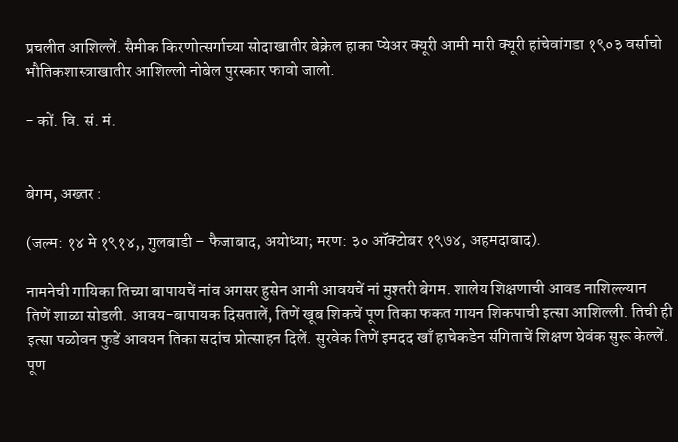प्रचलीत आशिल्लें. सैमीक किरणोत्सर्गाच्या सोदाखातीर बेक्रेल हाका प्येअर क्यूरी आमी मारी क्यूरी हांचेवांगडा १९०३ वर्साचो भौतिकशास्त्राखातीर आशिल्लो नोबेल पुरस्कार फावो जालो.

- कों. वि. सं. मं.


बेगम, अख्तर :

(जल्म: १४ मे १९१४,, गुलबाडी – फैजाबाद, अयोध्या; मरण: ३० ऑक्टोबर १९७४, अहमदाबाद).

नामनेची गायिका तिच्या बापायचें नांव अगसर हुसेन आनी आवयचें नां मुश्तरी बेगम. शालेय शिक्षणाची आवड नाशिल्ल्यान तिणें शाळा सोडली. आवय-बापायक दिसतालें, तिणें खूब शिकचें पूण तिका फकत गायन शिकपाची इत्सा आशिल्ली. तिची ही इत्सा पळोवन फुडें आवयन तिका सदांच प्रोत्साहन दिलें. सुरवेक तिणें इमदद खाँ हाचेकडेन संगिताचें शिक्षण घेवंक सुरू केल्लें. पूण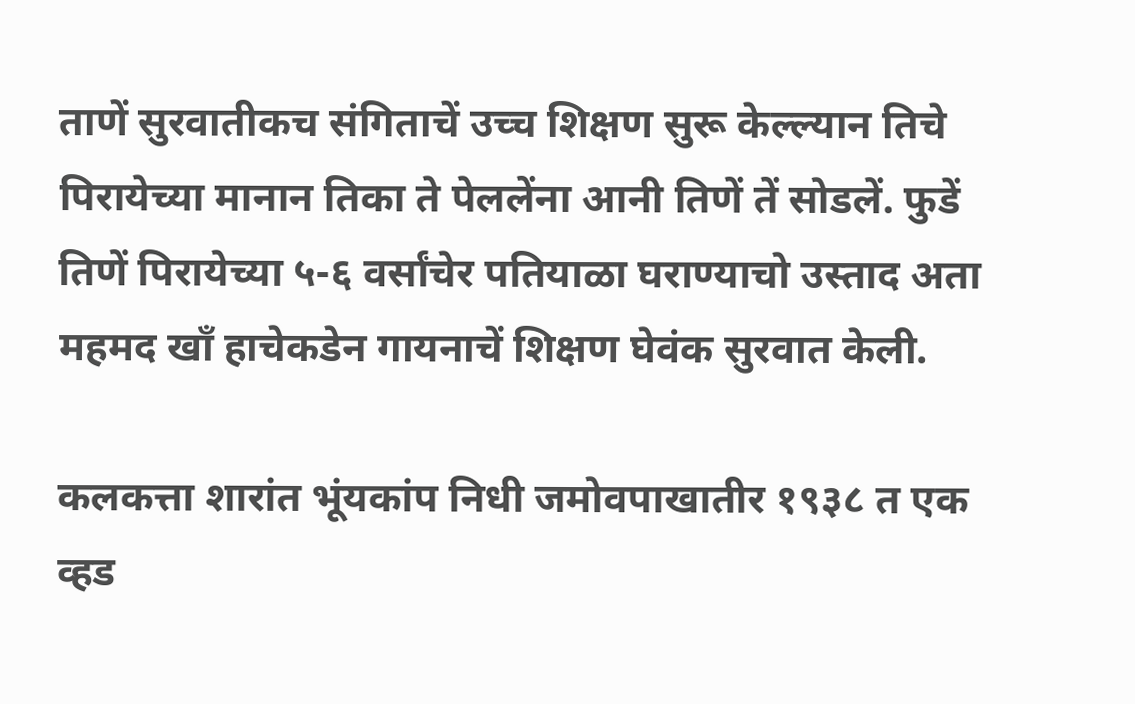ताणें सुरवातीकच संगिताचें उच्च शिक्षण सुरू केल्ल्यान तिचे पिरायेच्या मानान तिका ते पेललेंना आनी तिणें तें सोडलें. फुडें तिणें पिरायेच्या ५-६ वर्सांचेर पतियाळा घराण्याचो उस्ताद अता महमद खाँ हाचेकडेन गायनाचें शिक्षण घेवंक सुरवात केली.

कलकत्ता शारांत भूंयकांप निधी जमोवपाखातीर १९३८ त एक व्हड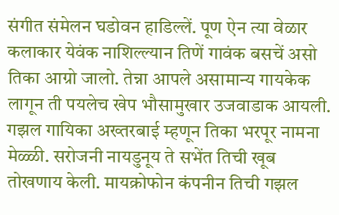संगीत संमेलन घडोवन हाडिल्लें. पूण ऐन त्या वेळार कलाकार येवंक नाशिल्ल्यान तिणें गावंक बसचें असो तिका आग्रो जालो. तेन्ना आपले असामान्य गायकेक लागून ती पयलेच खेप भौसामुखार उजवाडाक आयली. गझल गायिका अख्तरबाई म्हणून तिका भरपूर नामना मेळ्ळी. सरोजनी नायडुनूय ते सभेंत तिची खूब तोखणाय केली. मायक्रोफोन कंपनीन तिची गझल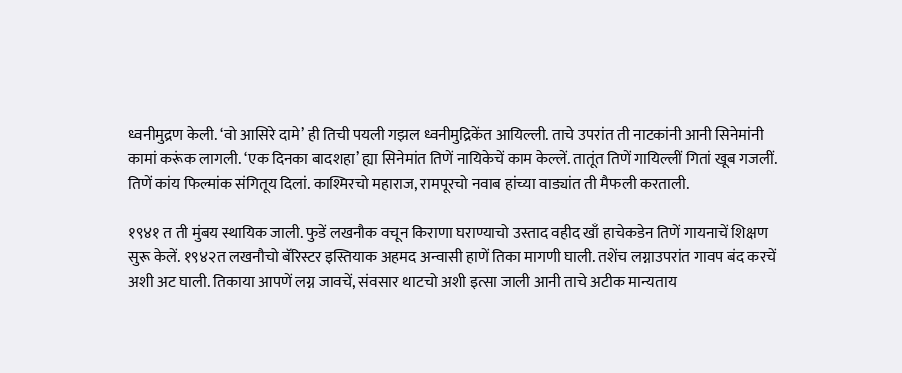ध्वनीमुद्रण केली. ‘वो आसिरे दामे’ ही तिची पयली गझल ध्वनीमुद्रिकेंत आयिल्ली. ताचे उपरांत ती नाटकांनी आनी सिनेमांनी कामां करूंक लागली. ‘एक दिनका बादशहा’ ह्या सिनेमांत तिणें नायिकेचें काम केल्लें. तातूंत तिणें गायिल्लीं गितां खूब गजलीं. तिणें कांय फिल्मांक संगितूय दिलां. काश्मिरचो महाराज, रामपूरचो नवाब हांच्या वाड्यांत ती मैफली करताली.

१९४१ त ती मुंबय स्थायिक जाली. फुडें लखनौक वचून किराणा घराण्याचो उस्ताद वहीद खाँ हाचेकडेन तिणें गायनाचें शिक्षण सुरू केलें. १९४२त लखनौचो बॅरिस्टर इस्तियाक अहमद अन्वासी हाणें तिका मागणी घाली. तशेंच लग्नाउपरांत गावप बंद करचें अशी अट घाली. तिकाया आपणें लग्न जावचें, संवसार थाटचो अशी इत्सा जाली आनी ताचे अटीक मान्यताय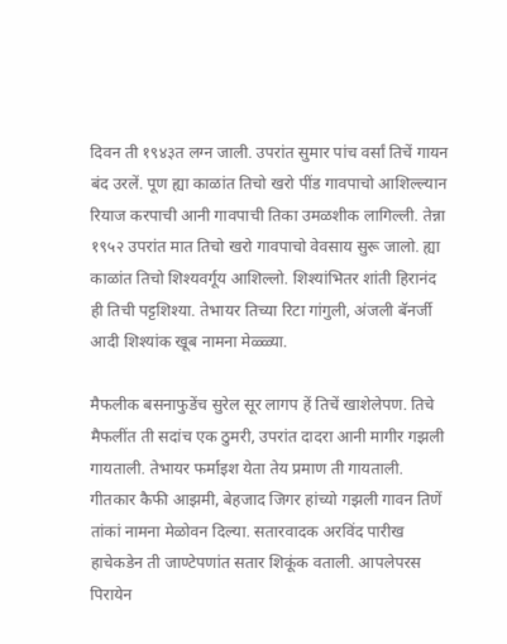दिवन ती १९४३त लग्न जाली. उपरांत सुमार पांच वर्सां तिचें गायन बंद उरलें. पूण ह्या काळांत तिचो खरो पींड गावपाचो आशिल्ल्यान रियाज करपाची आनी गावपाची तिका उमळशीक लागिल्ली. तेन्ना १९५२ उपरांत मात तिचो खरो गावपाचो वेवसाय सुरू जालो. ह्या काळांत तिचो शिश्यवर्गूय आशिल्लो. शिश्यांभितर शांती हिरानंद ही तिची पट्टशिश्या. तेभायर तिच्या रिटा गांगुली, अंजली बॅनर्जी आदी शिश्यांक खूब नामना मेळ्ळ्या.

मैफलीक बसनाफुडेंच सुरेल सूर लागप हें तिचें खाशेलेपण. तिचे मैफलींत ती सदांच एक ठुमरी, उपरांत दादरा आनी मागीर गझली गायताली. तेभायर फर्माइश येता तेय प्रमाण ती गायताली. गीतकार कैफी आझमी, बेहजाद जिगर हांच्यो गझली गावन तिणें तांकां नामना मेळोवन दिल्या. सतारवादक अरविंद पारीख हाचेकडेन ती जाण्टेपणांत सतार शिकूंक वताली. आपलेपरस पिरायेन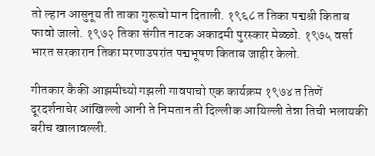तो ल्हान आसुनूय ती ताका गुरूचो मान दिताली. १९६८ त तिका पद्मश्री किताब फावो जालो. १९७२ तिका संगीत नाटक अकादमी पुरस्कार मेळ्ळो. १९७५ वर्सा भारत सरकारान तिका मरणाउपरांत पद्मभूषण किताब जाहीर केलो.

गीतकार कैकी आझमीच्यो गझली गावपाचो एक कार्यक्रम १९७४ त तिणें दूरदर्शनाचेर आंखिल्लो आनी ते निमतान ती दिल्लीक आयिल्ली तेन्ना तिची भलायकी बरीच खालावल्ली.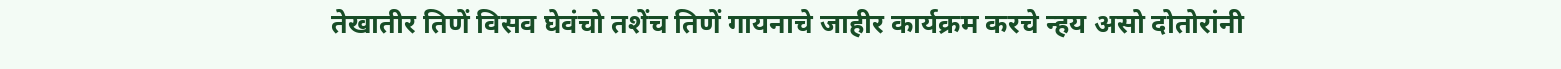तेखातीर तिणें विसव घेवंचो तशेंच तिणें गायनाचे जाहीर कार्यक्रम करचे न्हय असो दोतोरांनी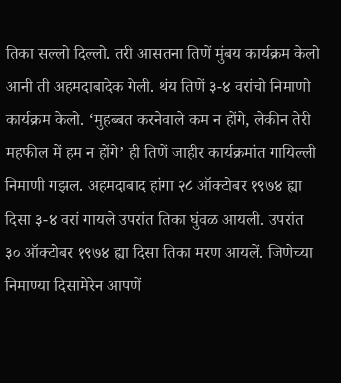तिका सल्लो दिल्लो. तरी आसतना तिणें मुंबय कार्यक्रम केलो आनी ती अहमदाबादेक गेली. थंय तिणें ३-४ वरांचो निमाणो कार्यक्रम केलो. ‘मुहब्बत करनेवाले कम न होंगे, लेकीन तेरी महफील में हम न होंगे’ ही तिणें जाहीर कार्यक्रमांत गायिल्ली निमाणी गझल. अहमदाबाद हांगा २८ ऑक्टोबर १९७४ ह्या दिसा ३-४ वरां गायले उपरांत तिका घुंवळ आयली. उपरांत ३० ऑक्टोबर १९७४ ह्या दिसा तिका मरण आयलें. जिणेच्या निमाण्या दिसामेरेन आपणें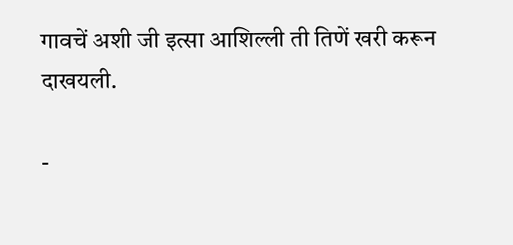गावचें अशी जी इत्सा आशिल्ली ती तिणें खरी करून दाखयली.

-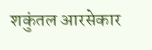शकुंतल आरसेकार